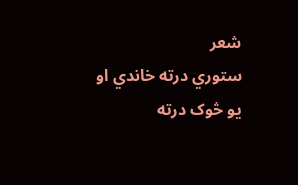شعر
ستوري درته خاندي او یو څوک درته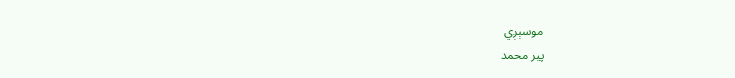موسېږي
پیر محمد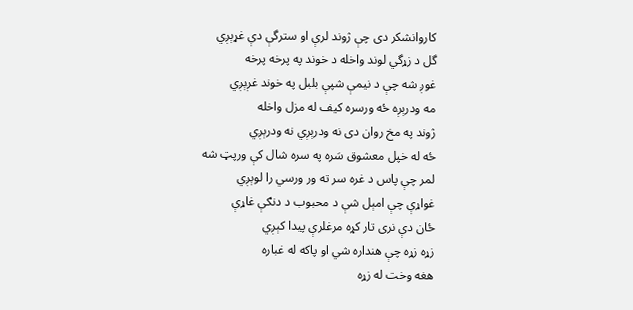کاروانشکر دی چې ژوند لرې او سترگې دې غړېږي
گل د زړگي لوند واخله د خوند په پرخه پرخه
غوږ شه چې د نیمې شپې بلبل په خوند غږېږي
مه ودرېږه ځه ورسره کیف له مزل واخله
ژوند په مخ روان دی نه ودرېږي نه ودرېږي
ځه له خپل معشوق سَره په سره شال کې ورپټ شه
لمر چې پاس د غره سر ته ور ورسي را لوېږي
غواړې چې امېل شې د محبوب د دنګې غاړې
ځان دې نری تار کړه مرغلرې پیدا کېږي
زړه زړه چې هنداره شي او پاکه له غباره
هغه وخت له زړه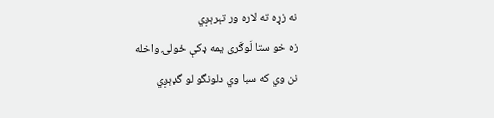نه زړه ته لاره ور تېرېږي
زه خو ستا لَوګَری یمه ډکې ځولۍ واخله
نن وي که سبا وي دلونگو لو گډېږي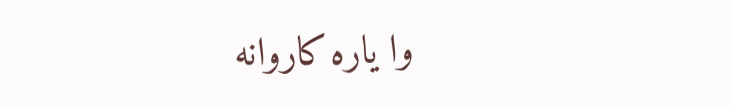وا یاره کاروانه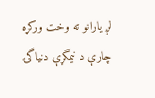لږ یارانو ته وخت ورکړه
چارې د نیمگړې دنیاگۍ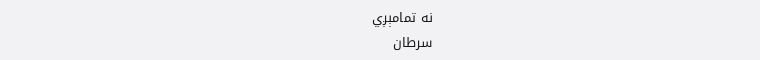نه تمامېږي
سرطان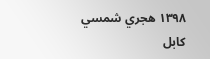۱۳۹۸ هجري شمسي کابل